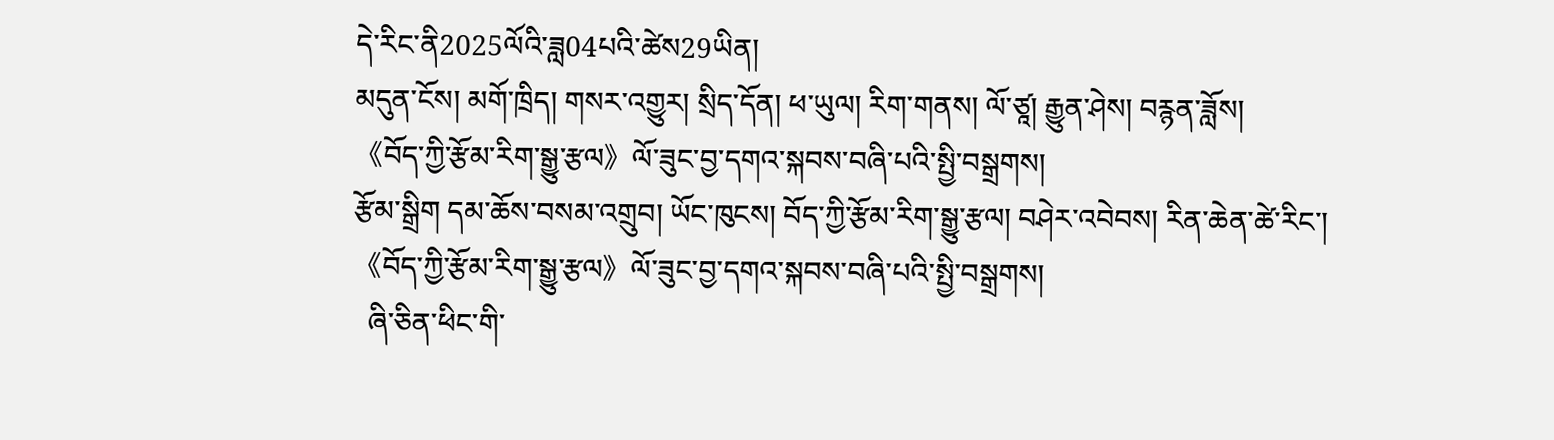དེ་རིང་ནི2025ལོའི་ཟླ04པའི་ཚེས29ཡིན།
མདུན་ངོས། མགོ་ཁྲིད། གསར་འགྱུར། སྲིད་དོན། ཕ་ཡུལ། རིག་གནས། ལོ་ཙཱ། རྒྱུན་ཤེས། བརྙན་ཟློས།
《བོད་ཀྱི་རྩོམ་རིག་སྒྱུ་རྩལ》ལོ་ཟུང་བྱ་དགའ་སྐབས་བཞི་པའི་སྤྱི་བསྒྲགས།
རྩོམ་སྒྲིག དམ་ཆོས་བསམ་འགྲུབ། ཡོང་ཁུངས། བོད་ཀྱི་རྩོམ་རིག་སྒྱུ་རྩལ། བཤེར་འབེབས། རིན་ཆེན་ཚེ་རིང་།
《བོད་ཀྱི་རྩོམ་རིག་སྒྱུ་རྩལ》ལོ་ཟུང་བྱ་དགའ་སྐབས་བཞི་པའི་སྤྱི་བསྒྲགས།
  ཞི་ཅིན་ཕིང་གི་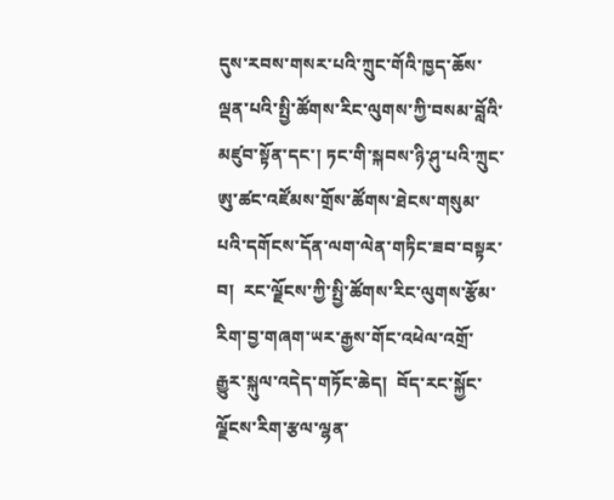དུས་རབས་གསར་པའི་ཀྲུང་གོའི་ཁྱད་ཆོས་ལྡན་པའི་སྤྱི་ཚོགས་རིང་ལུགས་ཀྱི་བསམ་བློའི་མཛུབ་སྟོན་དང་། ཏང་གི་སྐབས་ཉི་ཤུ་པའི་ཀྲུང་ཨུ་ཚང་འཛོམས་གྲོས་ཚོགས་ཐེངས་གསུམ་པའི་དགོངས་དོན་ལག་ལེན་གཏིང་ཟབ་བསྟར་བ།  རང་ལྗོངས་ཀྱི་སྤྱི་ཚོགས་རིང་ལུགས་རྩོམ་རིག་བྱ་གཞག་ཡར་རྒྱས་གོང་འཕེལ་འགྲོ་རྒྱུར་སྐུལ་འདེད་གཏོང་ཆེད།  བོད་རང་སྐྱོང་ལྗོངས་རིག་རྩལ་ལྷན་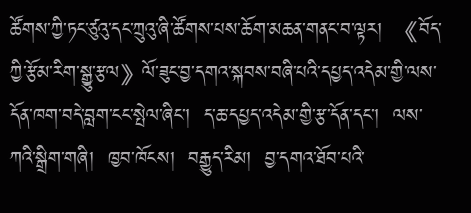ཚོགས་ཀྱི་ཏང་ཙུའུ་དང་ཀྲུའུ་ཞི་ཚོགས་པས་ཆོག་མཆན་གནང་བ་ལྟར།  《བོད་ཀྱི་རྩོམ་རིག་སྒྱུ་རྩལ》ལོ་ཟུང་བྱ་དགའ་སྐབས་བཞི་པའི་དཔྱད་འདེམ་གྱི་ལས་དོན་ཁག་བདེ་བླག་ངང་སྤེལ་ཞིང་།  ད་ཆ་དཔྱད་འདེམ་གྱི་རྩ་དོན་དང་།  ལས་ཀའི་སྒྲིག་གཞི།  ཁྱབ་ཁོངས།  བརྒྱུད་རིམ།  བྱ་དགའ་ཐོབ་པའི་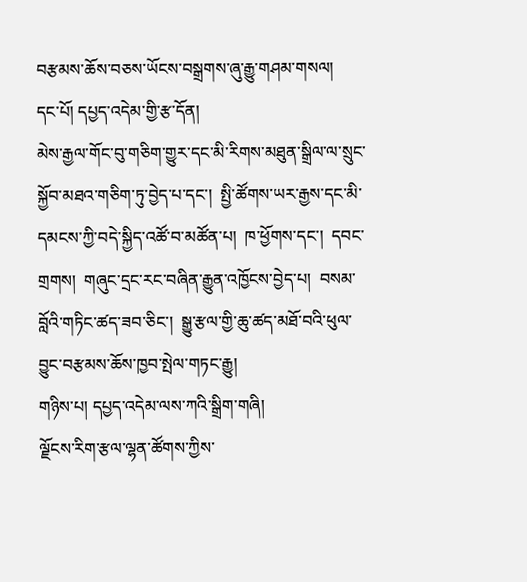བརྩམས་ཆོས་བཅས་ཡོངས་བསྒྲགས་ཞུ་རྒྱུ་གཤམ་གསལ།
དང་པོ། དཔྱད་འདེམ་གྱི་རྩ་དོན།
མེས་རྒྱལ་གོང་བུ་གཅིག་གྱུར་དང་མི་རིགས་མཐུན་སྒྲིལ་ལ་སྲུང་སྐྱོབ་མཐའ་གཅིག་ཏུ་བྱེད་པ་དང་།  སྤྱི་ཚོགས་ཡར་རྒྱས་དང་མི་དམངས་ཀྱི་བདེ་སྐྱིད་འཚོ་བ་མཚོན་པ།  ཁ་ཕྱོགས་དང་།  དབང་གྲགས།  གཞུང་དྲང་རང་བཞིན་རྒྱུན་འཁྱོངས་བྱེད་པ།  བསམ་བློའི་གཏིང་ཚད་ཟབ་ཅིང་།  སྒྱུ་རྩལ་གྱི་ཆུ་ཚད་མཐོ་བའི་ཕུལ་བྱུང་བརྩམས་ཆོས་ཁྱབ་སྤེལ་གཏང་རྒྱུ།
གཉིས་པ། དཔྱད་འདེམ་ལས་ཀའི་སྒྲིག་གཞི།
ལྗོངས་རིག་རྩལ་ལྷན་ཚོགས་ཀྱིས་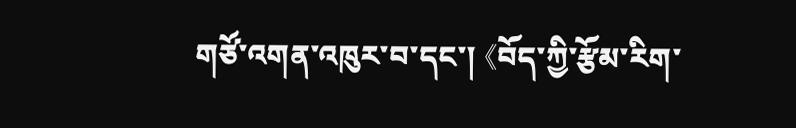གཙོ་འགན་འཁུར་བ་དང་། 《བོད་ཀྱི་རྩོམ་རིག་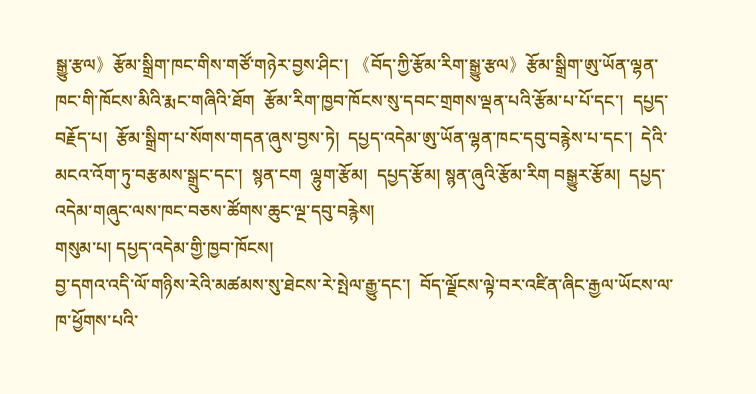སྒྱུ་རྩལ》རྩོམ་སྒྲིག་ཁང་གིས་གཙོ་གཉེར་བྱས་ཤིང་། 《བོད་ཀྱི་རྩོམ་རིག་སྒྱུ་རྩལ》རྩོམ་སྒྲིག་ཨུ་ཡོན་ལྷན་ཁང་གི་ཁོངས་མིའི་རྨང་གཞིའི་ཐོག  རྩོམ་རིག་ཁྱབ་ཁོངས་སུ་དབང་གྲགས་ལྡན་པའི་རྩོམ་པ་པོ་དང་།  དཔྱད་བརྗོད་པ།  རྩོམ་སྒྲིག་པ་སོགས་གདན་ཞུས་བྱས་ཏེ།  དཔྱད་འདེམ་ཨུ་ཡོན་ལྷན་ཁང་དབུ་བརྙེས་པ་དང་།  དེའི་མངའ་འོག་ཏུ་བརྩམས་སྒྲུང་དང་།  སྙན་ངག  ལྷུག་རྩོམ།  དཔྱད་རྩོམ། སྙན་ཞུའི་རྩོམ་རིག བསྒྱུར་རྩོམ།  དཔྱད་འདེམ་གཞུང་ལས་ཁང་བཅས་ཚོགས་ཆུང་ལྔ་དབུ་བརྙེས།
གསུམ་པ། དཔྱད་འདེམ་གྱི་ཁྱབ་ཁོངས།
བྱ་དགའ་འདི་ལོ་གཉིས་རེའི་མཚམས་སུ་ཐེངས་རེ་སྤེལ་རྒྱུ་དང་།  བོད་ལྗོངས་ལྟེ་བར་འཛིན་ཞིང་རྒྱལ་ཡོངས་ལ་ཁ་ཕྱོགས་པའི་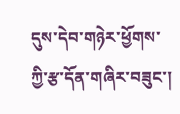དུས་དེབ་གཉེར་ཕྱོགས་ཀྱི་རྩ་དོན་གཞིར་བཟུང་།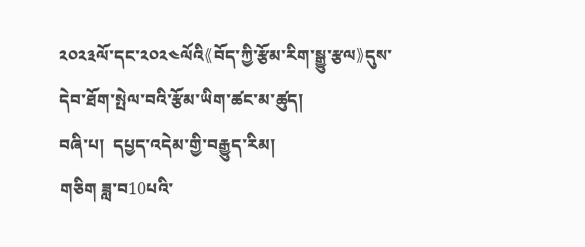༢༠༢༣ལོ་དང་༢༠༢༤ལོའི《བོད་ཀྱི་རྩོམ་རིག་སྒྱུ་རྩལ》དུས་དེབ་ཐོག་སྤེལ་བའི་རྩོམ་ཡིག་ཚང་མ་ཚུད།
བཞི་པ།  དཔྱད་འདེམ་གྱི་བརྒྱུད་རིམ།
གཅིག ཟླ་བ10པའི་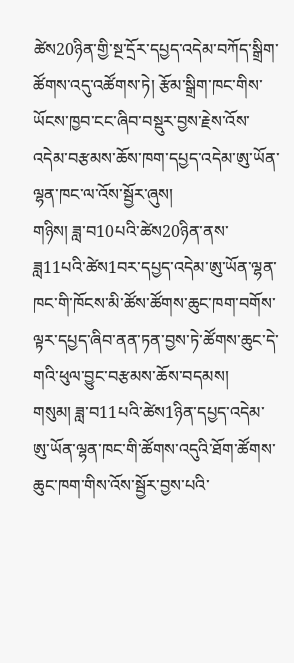ཚེས20ཉིན་གྱི་སྔ་དྲོར་དཔྱད་འདེམ་བཀོད་སྒྲིག་ཚོགས་འདུ་འཚོགས་ཏེ། རྩོམ་སྒྲིག་ཁང་གིས་ཡོངས་ཁྱབ་ངང་ཞིབ་བསྡུར་བྱས་རྗེས་འོས་འདེམ་བརྩམས་ཆོས་ཁག་དཔྱད་འདེམ་ཨུ་ཡོན་ལྷན་ཁང་ལ་འོས་སྦྱོར་ཞུས།
གཉིས། ཟླ་བ10པའི་ཚེས20ཉིན་ནས་ཟླ11པའི་ཚེས1བར་དཔྱད་འདེམ་ཨུ་ཡོན་ལྷན་ཁང་གི་ཁོངས་མི་ཚོས་ཚོགས་ཆུང་ཁག་བགོས་ལྟར་དཔྱད་ཞིབ་ནན་ཏན་བྱས་ཏེ་ཚོགས་ཆུང་དེ་གའི་ཕུལ་བྱུང་བརྩམས་ཆོས་བདམས།
གསུམ། ཟླ་བ11པའི་ཚེས1ཉིན་དཔྱད་འདེམ་ཨུ་ཡོན་ལྷན་ཁང་གི་ཚོགས་འདུའི་ཐོག་ཚོགས་ཆུང་ཁག་གིས་འོས་སྦྱོར་བྱས་པའི་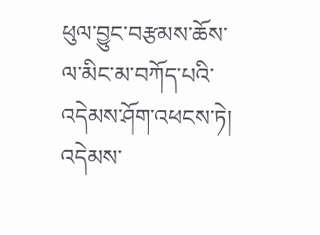ཕུལ་བྱུང་བརྩམས་ཆོས་ལ་མིང་མ་བཀོད་པའི་འདེམས་ཤོག་འཕངས་ཏེ།  འདེམས་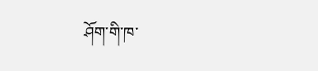ཤོག་གི་ཁ་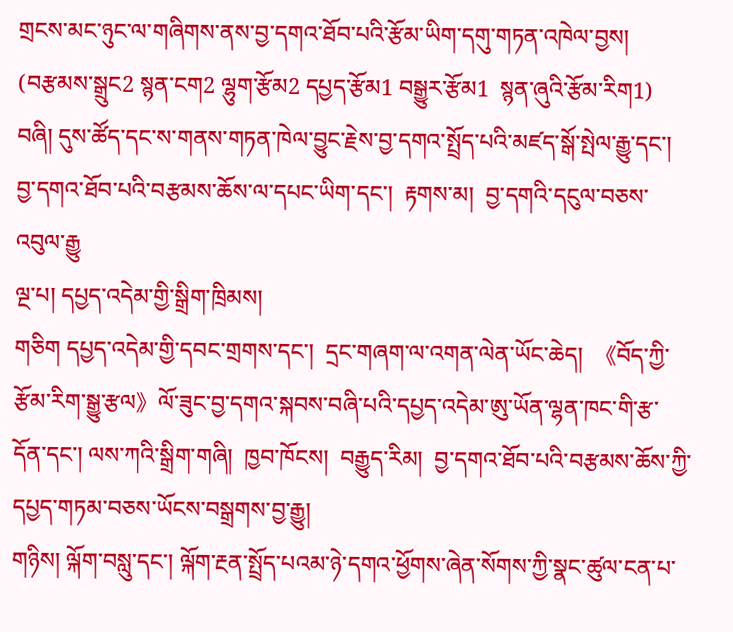གྲངས་མང་ཉུང་ལ་གཞིགས་ནས་བྱ་དགའ་ཐོབ་པའི་རྩོམ་ཡིག་དགུ་གཏན་འཁེལ་བྱས། (བརྩམས་སྒྲུང2 སྙན་ངག2 ལྷུག་རྩོམ2 དཔྱད་རྩོམ1 བསྒྱུར་རྩོམ1  སྙན་ཞུའི་རྩོམ་རིག1)
བཞི། དུས་ཚོད་དང་ས་གནས་གཏན་ཁེལ་བྱུང་རྗེས་བྱ་དགའ་སྤྲོད་པའི་མཛད་སྒོ་སྤེལ་རྒྱུ་དང་།  བྱ་དགའ་ཐོབ་པའི་བརྩམས་ཆོས་ལ་དཔང་ཡིག་དང་།  རྟགས་མ།  བྱ་དགའི་དངུལ་བཅས་འབུལ་རྒྱུ
ལྔ་པ། དཔྱད་འདེམ་གྱི་སྒྲིག་ཁྲིམས།
གཅིག དཔྱད་འདེམ་གྱི་དབང་གྲགས་དང་།  དྲང་གཞག་ལ་འགན་ལེན་ཡོང་ཆེད།  《བོད་ཀྱི་རྩོམ་རིག་སྒྱུ་རྩལ》ལོ་ཟུང་བྱ་དགའ་སྐབས་བཞི་པའི་དཔྱད་འདེམ་ཨུ་ཡོན་ལྷན་ཁང་གི་རྩ་དོན་དང་། ལས་ཀའི་སྒྲིག་གཞི།  ཁྱབ་ཁོངས།  བརྒྱུད་རིམ།  བྱ་དགའ་ཐོབ་པའི་བརྩམས་ཆོས་ཀྱི་དཔྱད་གཏམ་བཅས་ཡོངས་བསྒྲགས་བྱ་རྒྱུ།
གཉིས། ལྐོག་བསླུ་དང་། ལྐོག་རྔན་སྤྲོད་པའམ་ཉེ་དགའ་ཕྱོགས་ཞེན་སོགས་ཀྱི་སྣང་ཚུལ་ངན་པ་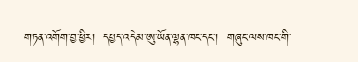གཏན་འགོག་བྱ་ཕྱིར།  དཔྱད་འདེམ་ཨུ་ཡོན་ལྷན་ཁང་དང་།  གཞུང་ལས་ཁང་གི་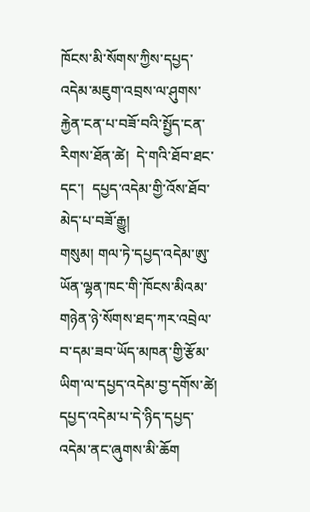ཁོངས་མི་སོགས་ཀྱིས་དཔྱད་འདེམ་མཇུག་འབྲས་ལ་ཤུགས་རྐྱེན་ངན་པ་བཟོ་བའི་སྤྱོད་ངན་རིགས་ཐོན་ཚེ།  དེ་གའི་ཐོབ་ཐང་དང་།  དཔྱད་འདེམ་གྱི་འོས་ཐོབ་མེད་པ་བཟོ་རྒྱུ།
གསུམ། གལ་ཏེ་དཔྱད་འདེམ་ཨུ་ཡོན་ལྷན་ཁང་གི་ཁོངས་མིའམ་གཉེན་ཉེ་སོགས་ཐད་ཀར་འབྲེལ་བ་དམ་ཟབ་ཡོད་མཁན་གྱི་རྩོམ་ཡིག་ལ་དཔྱད་འདེམ་བྱ་དགོས་ཚེ།  དཔྱད་འདེམ་པ་དེ་ཉིད་དཔྱད་འདེམ་ནང་ཞུགས་མི་ཆོག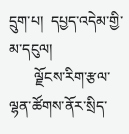དྲུག་པ།  དཔྱད་འདེམ་གྱི་མ་དངུལ།
       ལྗོངས་རིག་རྩལ་ལྷན་ཚོགས་ནོར་སྲིད་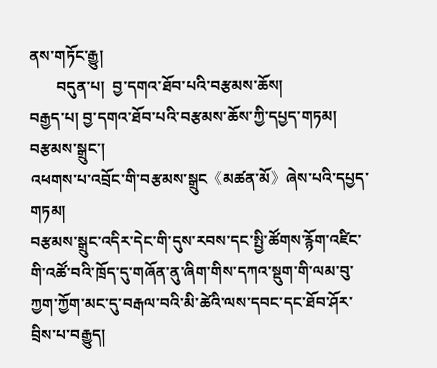ནས་གཏོང་རྒྱུ།
       བདུན་པ།  བྱ་དགའ་ཐོབ་པའི་བརྩམས་ཆོས།
བརྒྱད་པ། བྱ་དགའ་ཐོབ་པའི་བརྩམས་ཆོས་ཀྱི་དཔྱད་གཏམ།
བརྩམས་སྒྲུང་།
འཕགས་པ་འབྲོང་གི་བརྩམས་སྒྲུང《མཚན་མོ》ཞེས་པའི་དཔྱད་གཏམ།
བརྩམས་སྒྲུང་འདིར་དེང་གི་དུས་རབས་དང་སྤྱི་ཚོགས་རྙོག་འཛིང་གི་འཚོ་བའི་ཁྲོད་དུ་གཞོན་ནུ་ཞིག་གིས་དཀའ་སྡུག་གི་ལམ་བུ་ཀྱག་ཀྱོག་མང་དུ་བརྒལ་བའི་མི་ཚེའི་ལས་དབང་དང་ཐོབ་ཤོར་བྲིས་པ་བརྒྱུད།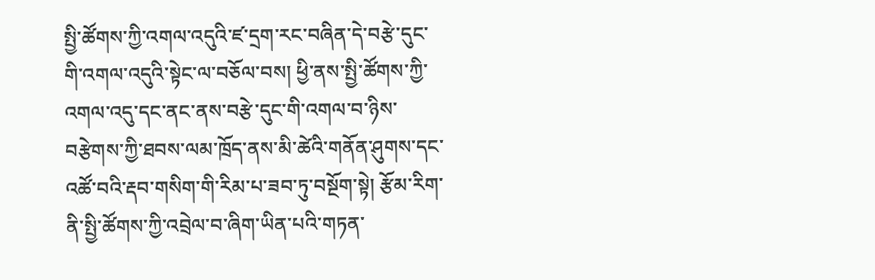སྤྱི་ཚོགས་ཀྱི་འགལ་འདུའི་ཛ་དྲག་རང་བཞིན་དེ་བརྩེ་དུང་གི་འགལ་འདུའི་སྟེང་ལ་བཅོལ་བས། ཕྱི་ནས་སྤྱི་ཚོགས་ཀྱི་འགལ་འདུ་དང་ནང་ནས་བརྩེ་དུང་གི་འགལ་བ་ཉིས་བརྩེགས་ཀྱི་ཐབས་ལམ་ཁྲོད་ནས་མི་ཚེའི་གནོན་ཤུགས་དང་འཚོ་བའི་རྡབ་གསིག་གི་རིམ་པ་ཟབ་ཏུ་བསྔོག་སྟེ། རྩོམ་རིག་ནི་སྤྱི་ཚོགས་ཀྱི་འབྲེལ་བ་ཞིག་ཡིན་པའི་གཏན་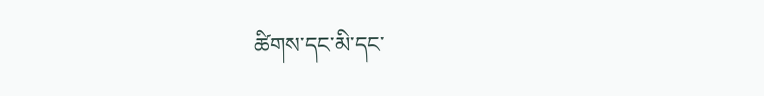ཚིགས་དང་མི་དང་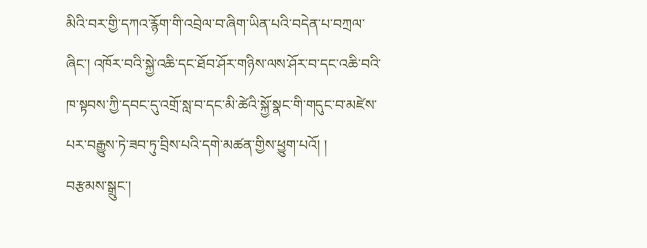མིའི་བར་གྱི་དཀའ་རྙོག་གི་འབྲེལ་བ་ཞིག་ཡིན་པའི་བདེན་པ་བཀྲལ་ཞིང་། འཁོར་བའི་སྐྱེ་འཆི་དང་ཐོབ་ཤོར་གཉིས་ལས་ཤོར་བ་དང་འཆི་བའི་ཁ་སྟབས་ཀྱི་དབང་དུ་འགྲོ་སླ་བ་དང་མི་ཚེའི་སྐྱོ་སྣང་གི་གདུང་བ་མཛེས་པར་བརྒྱུས་ཏེ་ཟབ་ཏུ་བྲིས་པའི་དགེ་མཚན་གྱིས་ཕྱུག་པའོ། །
བརྩམས་སྒྲུང་།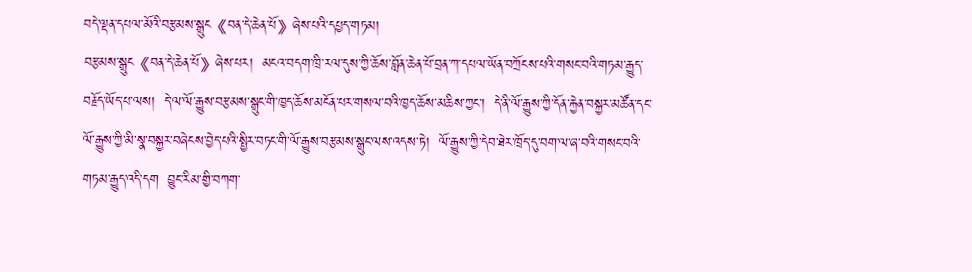བདེ་ལྡན་དཔལ་མོའི་བརྩམས་སྒྲུང《བན་དེ་ཆེན་པོ》ཞེས་པའི་དཔྱད་གཏམ།
བརྩམས་སྒྲུང《བན་དེ་ཆེན་པོ》ཞེས་པར།  མངའ་བདག་ཁྲི་རལ་དུས་ཀྱི་ཆོས་བློན་ཆེན་པོ་བྲན་ཀ་དཔལ་ཡོན་བཀྲོངས་པའི་གསང་བའི་གཏམ་རྒྱུད་བརྗོད་ཡོད་པ་ལས།  དེ་ལ་ལོ་རྒྱུས་བརྩམས་སྒྲུང་གི་ཁྱད་ཆོས་མངོན་པར་གསལ་བའི་ཁྱད་ཆོས་མཆིས་ཀྱང་།  དེ་ནི་ལོ་རྒྱུས་ཀྱི་དོན་རྐྱེན་བསྐྱར་མཚོན་དང་ལོ་རྒྱུས་ཀྱི་མི་སྣ་བསྐྱར་བཞེངས་བྱེད་པའི་སྤྱིར་བཏང་གི་ལོ་རྒྱུས་བརྩམས་སྒྲུང་ལས་འདས་ཏེ།  ལོ་རྒྱུས་ཀྱི་དེབ་ཐེར་ཁྲོད་དུ་བག་ལ་ཞ་བའི་གསང་བའི་གཏམ་རྒྱུད་འདི་དག  བྱུང་རིམ་གྱི་བཀག་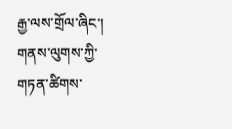རྒྱ་ལས་གྲོལ་ཞིང་།  གནས་ལུགས་ཀྱི་གཏན་ཚིགས་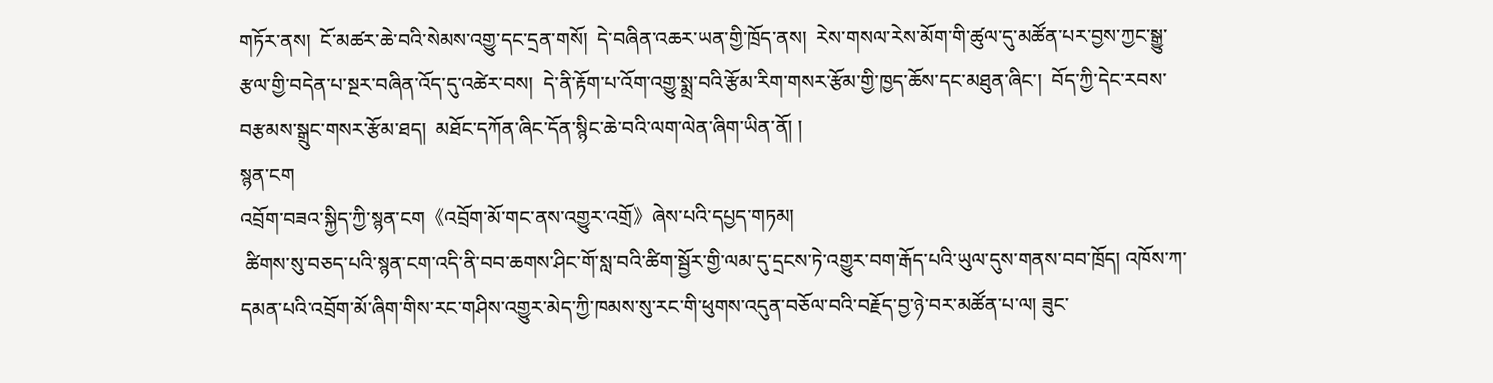གཏོར་ནས།  ངོ་མཚར་ཆེ་བའི་སེམས་འགྱུ་དང་དྲན་གསོ།  དེ་བཞིན་འཆར་ཡན་གྱི་ཁྲོད་ནས།  རེས་གསལ་རེས་མོག་གི་ཚུལ་དུ་མཚོན་པར་བྱས་ཀྱང་སྒྱུ་རྩལ་གྱི་བདེན་པ་སྔར་བཞིན་འོད་དུ་འཚེར་བས།  དེ་ནི་རྟོག་པ་འོག་འགྱུ་སྨྲ་བའི་རྩོམ་རིག་གསར་རྩོམ་གྱི་ཁྱད་ཆོས་དང་མཐུན་ཞིང་།  བོད་ཀྱི་དེང་རབས་བརྩམས་སྒྲུང་གསར་རྩོམ་ཐད།  མཐོང་དཀོན་ཞིང་དོན་སྙིང་ཆེ་བའི་ལག་ལེན་ཞིག་ཡིན་ནོ། །
སྙན་ངག
འབྲོག་བཟའ་སྐྱིད་ཀྱི་སྙན་ངག《འབྲོག་མོ་གང་ནས་འགྱུར་འགྲོ》ཞེས་པའི་དཔྱད་གཏམ།
 ཚིགས་སུ་བཅད་པའི་སྙན་ངག་འདི་ནི་བབ་ཆགས་ཤིང་གོ་སླ་བའི་ཚིག་སྦྱོར་གྱི་ལམ་དུ་དྲངས་ཏེ་འགྱུར་བག་རྒོད་པའི་ཡུལ་དུས་གནས་བབ་ཁྲོད། འཁོས་ཀ་དམན་པའི་འབྲོག་མོ་ཞིག་གིས་རང་གཤིས་འགྱུར་མེད་ཀྱི་ཁམས་སུ་རང་གི་ཕུགས་འདུན་བཅོལ་བའི་བརྗོད་བྱ་ཉེ་བར་མཚོན་པ་ལ། ཟུང་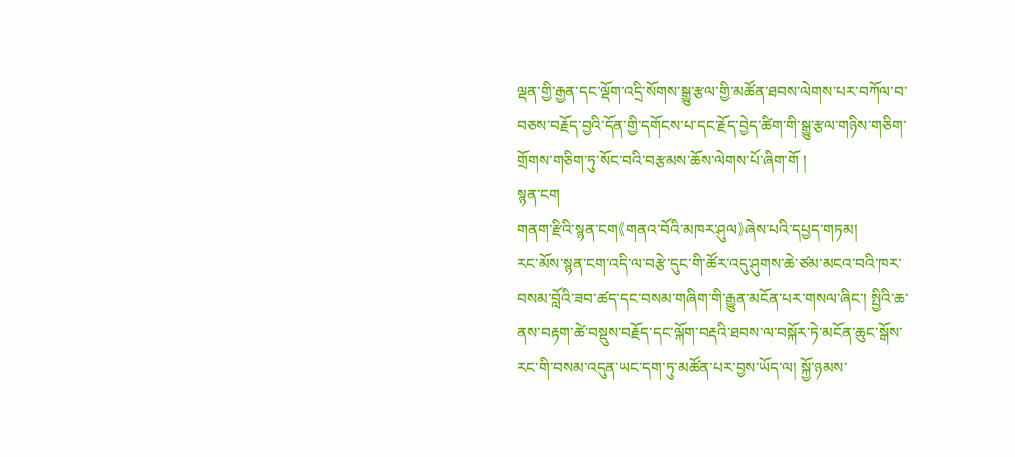ལྡན་གྱི་རྒྱན་དང་ལྡོག་འདྲི་སོགས་སྒྱུ་རྩལ་གྱི་མཚོན་ཐབས་ལེགས་པར་བཀོལ་བ་བཅས་བརྗོད་བྱའི་དོན་གྱི་དགོངས་པ་དང་རྗོད་བྱེད་ཚིག་གི་སྒྱུ་རྩལ་གཉིས་གཅིག་གྲོགས་གཅིག་ཏུ་སོང་བའི་བརྩམས་ཆོས་ལེགས་པོ་ཞིག་གོ །
སྙན་ངག
གནག་རྫིའི་སྙན་ངག《གནའ་བོའི་མཁར་ཤུལ》ཞེས་པའི་དཔྱད་གཏམ།
རང་མོས་སྙན་ངག་འདི་ལ་བརྩེ་དུང་གི་ཚོར་འདུ་ཤུགས་ཆེ་ཙམ་མངའ་བའི་ཁར་བསམ་བློའི་ཟབ་ཚད་དང་བསམ་གཞིག་གི་རྒྱུན་མངོན་པར་གསལ་ཞིང་། སྤྱིའི་ཆ་ནས་བརྟག་ཚེ་བསྡུས་བརྗོད་དང་ལྐོག་བརྡའི་ཐབས་ལ་བསྐོར་ཏེ་མངོན་ཆུང་སྒོས་རང་གི་བསམ་འདུན་ཡང་དག་ཏུ་མཚོན་པར་བྱས་ཡོད་ལ། སྐྱོ་ཉམས་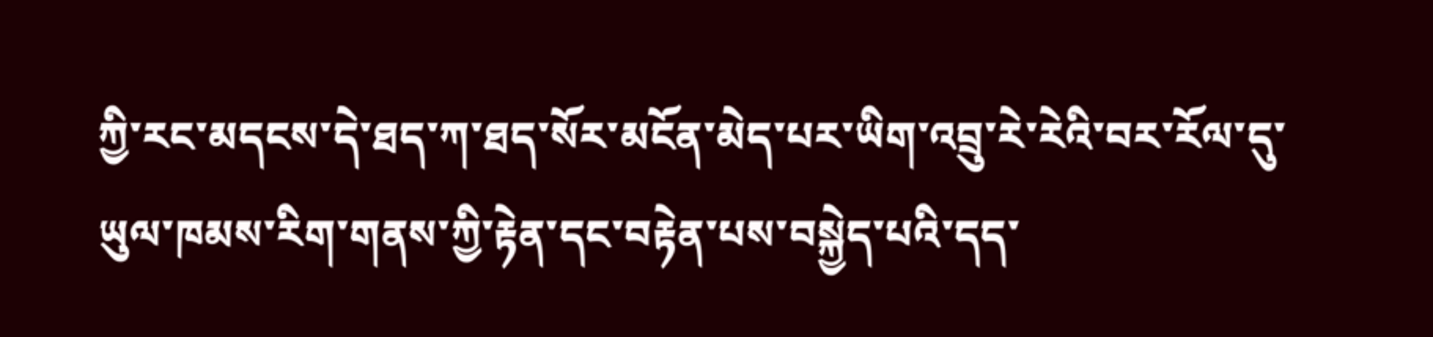ཀྱི་རང་མདངས་དེ་ཐད་ཀ་ཐད་སོར་མངོན་མེད་པར་ཡིག་འབྲུ་རེ་རེའི་བར་རོལ་དུ་ཡུལ་ཁམས་རིག་གནས་ཀྱི་རྟེན་དང་བརྟེན་པས་བསྐྱེད་པའི་དད་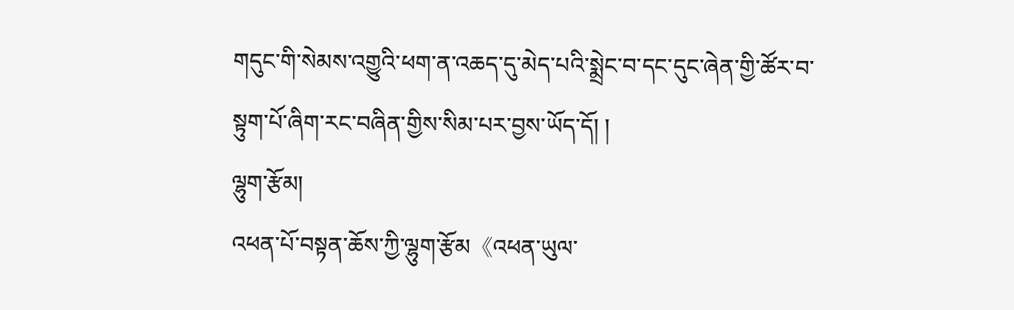གདུང་གི་སེམས་འགྱུའི་ཕག་ན་འཆད་དུ་མེད་པའི་སྨྲེང་བ་དང་དུང་ཞེན་གྱི་ཚོར་བ་སྟུག་པོ་ཞིག་རང་བཞིན་གྱིས་སིམ་པར་བྱས་ཡོད་དོ། །
ལྷུག་རྩོམ།
འཕན་པོ་བསྟན་ཆོས་ཀྱི་ལྷུག་རྩོམ《འཕན་ཡུལ་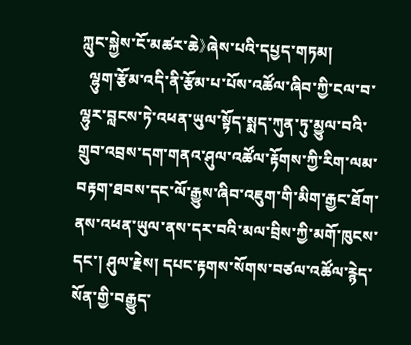ཀླུང་སྐྱེས་ངོ་མཚར་ཆེ》ཞེས་པའི་དཔྱད་གཏམ།
  ལྷུག་རྩོམ་འདི་ནི་རྩོམ་པ་པོས་འཚོལ་ཞིབ་ཀྱི་ངལ་བ་ལྷུར་བླངས་ཏེ་འཕན་ཡུལ་སྟོད་སྨད་ཀུན་ཏུ་མྱུལ་བའི་གྲུབ་འབྲས་དག་གནའ་ཤུལ་འཚོལ་རྟོགས་ཀྱི་རིག་ལམ་བརྟག་ཐབས་དང་ལོ་རྒྱུས་ཞིབ་འཇུག་གི་མིག་རྒྱང་ཐོག་ནས་འཕན་ཡུལ་ནས་དར་བའི་མལ་བྲིས་ཀྱི་མགོ་ཁུངས་དང་། ཤུལ་རྗེས། དཔང་རྟགས་སོགས་བཙལ་འཚོལ་རྙེད་སོན་གྱི་བརྒྱུད་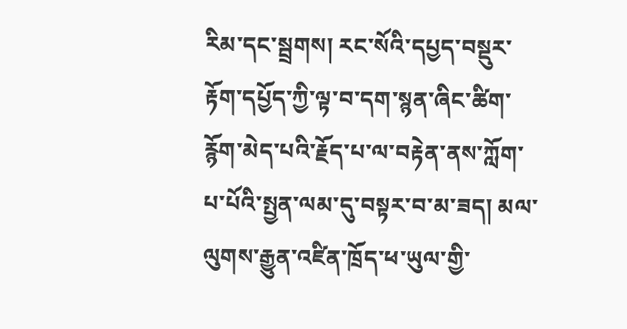རིམ་དང་སྦྲགས། རང་སོའི་དཔྱད་བསྡུར་རྟོག་དཔྱོད་ཀྱི་ལྟ་བ་དག་སྙན་ཞིང་ཚིག་རྙོག་མེད་པའི་རྗོད་པ་ལ་བརྟེན་ནས་ཀློག་པ་པོའི་སྤྱན་ལམ་དུ་བསྟར་བ་མ་ཟད། མལ་ལུགས་རྒྱུན་འཛིན་ཁྲོད་ཕ་ཡུལ་གྱི་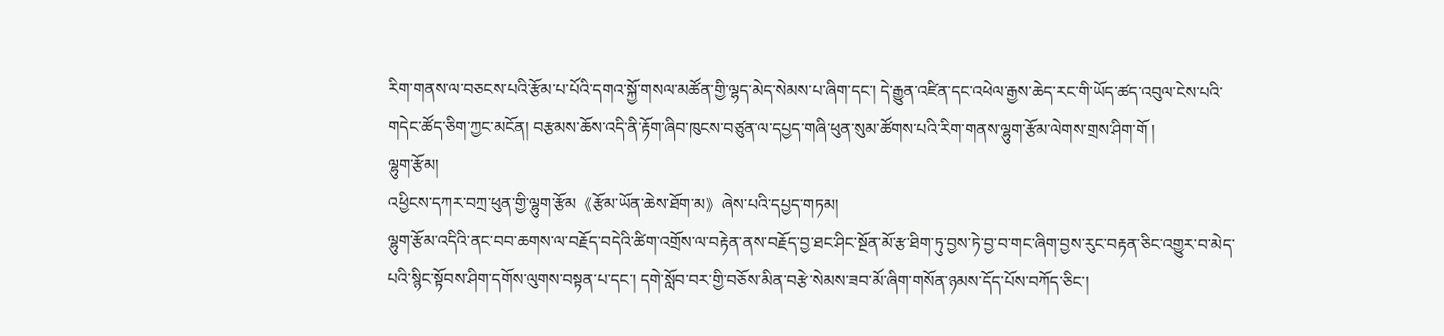རིག་གནས་ལ་བཅངས་པའི་རྩོམ་པ་པོའི་དགའ་སྐྱོ་གསལ་མཚོན་གྱི་ལྷད་མེད་སེམས་པ་ཞིག་དང་། དེ་རྒྱུན་འཛིན་དང་འཕེལ་རྒྱས་ཆེད་རང་གི་ཡོད་ཚད་འབུལ་ངེས་པའི་གདེང་ཚོད་ཅིག་ཀྱང་མངོན། བརྩམས་ཆོས་འདི་ནི་རྟོག་ཞིབ་ཁུངས་བཙུན་ལ་དཔྱད་གཞི་ཕུན་སུམ་ཚོགས་པའི་རིག་གནས་ལྷུག་རྩོམ་ལེགས་གྲས་ཤིག་གོ །
ལྷུག་རྩོམ།
འཕྱིངས་དཀར་བཀྲ་ཕུན་གྱི་ལྷུག་རྩོམ《རྩོམ་ཡོན་ཆེས་ཐོག་མ》ཞེས་པའི་དཔྱད་གཏམ།
ལྷུག་རྩོམ་འདིའི་ནང་བབ་ཆགས་ལ་བརྗོད་བདེའི་ཚིག་འགྲོས་ལ་བརྟེན་ནས་བརྗོད་བྱ་ཐང་ཤིང་སྔོན་མོ་རྩ་ཐིག་ཏུ་བྱས་ཏེ་བྱ་བ་གང་ཞིག་བྱས་རུང་བརྟན་ཅིང་འགྱུར་བ་མེད་པའི་སྙིང་སྟོབས་ཤིག་དགོས་ལུགས་བསྟན་པ་དང་། དགེ་སློབ་བར་གྱི་བཅོས་མིན་བརྩེ་སེམས་ཟབ་མོ་ཞིག་གསོན་ཉམས་དོད་པོས་བཀོད་ཅིང་།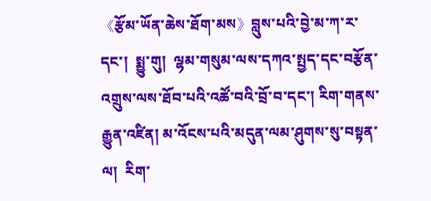《རྩོམ་ཡོན་ཆེས་ཐོག་མས》བླུས་པའི་བྱེ་མ་ཀ་ར་དང་།  སྨྱུ་གུ།  ལྷམ་གསུམ་ལས་དཀའ་སྤྱད་དང་བརྩོན་འགྲུས་ལས་ཐོབ་པའི་འཚོ་བའི་བྲོ་བ་དང་། རིག་གནས་རྒྱུན་འཛིན། མ་འོངས་པའི་མདུན་ལམ་ཤུགས་སུ་བསྟན་ལ།  རིག་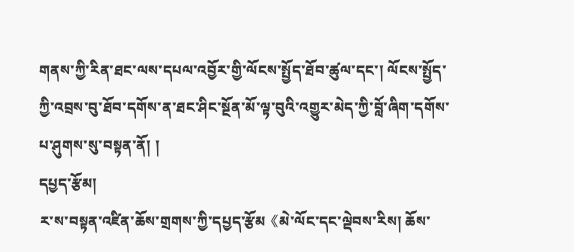གནས་ཀྱི་རིན་ཐང་ལས་དཔལ་འབྱོར་གྱི་ལོངས་སྤྱོད་ཐོབ་ཚུལ་དང་། ལོངས་སྤྱོད་ཀྱི་འབྲས་བུ་ཐོབ་དགོས་ན་ཐང་ཤིང་སྔོན་མོ་ལྟ་བུའི་འགྱུར་མེད་ཀྱི་བློ་ཞིག་དགོས་པ་ཤུགས་སུ་བསྟན་ནོ། །
དཔྱད་རྩོམ།
ར་ས་བསྟན་འཛིན་ཆོས་གྲགས་ཀྱི་དཔྱད་རྩོམ《མེ་ལོང་དང་ལྡེབས་རིས། ཆོས་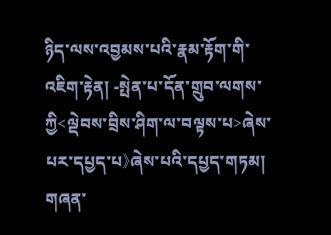ཉིད་ལས་འབྱམས་པའི་རྣམ་རྟོག་གི་འཇིག་རྟེན། -སྤེན་པ་དོན་གྲུབ་ལགས་ཀྱི<ལྡེབས་བྲིས་ཤིག་ལ་བལྟས་པ>ཞེས་པར་དཔྱད་པ》ཞེས་པའི་དཔྱད་གཏམ།
གཞན་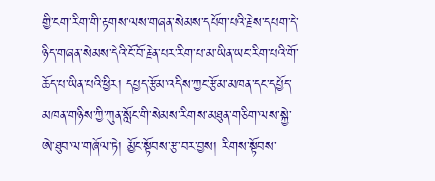གྱི་ངག་རིག་གི་རྟགས་ལས་གཞན་སེམས་དཔོག་པའི་རྗེས་དཔག་དེ་ཉིད་གཞན་སེམས་དེའི་ངོ་བོ་རྗེན་པར་རིག་པ་མ་ཡིན་ཡང་རིག་པའི་གོ་ཆོད་པ་ཡིན་པའི་ཕྱིར། དཔྱད་རྩོམ་འདིས་ཀྱང་རྩོམ་མཁན་དང་དཔྱོད་མཁན་གཉིས་ཀྱི་ཀུན་སློང་གི་སེམས་རིགས་མཐུན་གཅིག་ལས་སྐྱེ་ཨེ་ཐུབ་ལ་གཞོལ་ཏེ། མྱོང་སྟོབས་རྩ་བར་བྱས། རིགས་སྟོབས་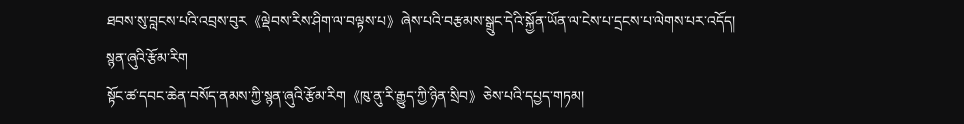ཐབས་སུ་བླངས་པའི་འབྲས་བུར《ལྡེབས་རིས་ཤིག་ལ་བལྟས་པ》ཞེས་པའི་བརྩམས་སྒྲུང་དེའི་སྐྱོན་ཡོན་ལ་ངེས་པ་དྲངས་པ་ལེགས་པར་འདོད།
སྙན་ཞུའི་རྩོམ་རིག
སྟོང་ཚ་དབང་ཆེན་བསོད་ནམས་ཀྱི་སྙན་ཞུའི་རྩོམ་རིག《ཁུ་ནུ་རི་རྒྱུད་ཀྱི་ཉིན་སྲིབ》ཅེས་པའི་དཔྱད་གཏམ།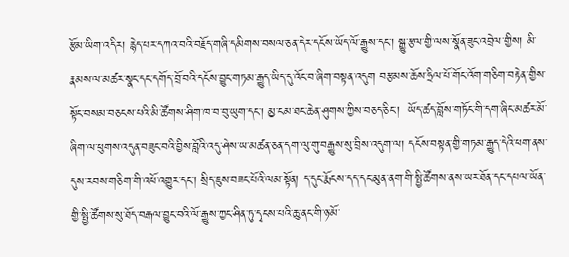རྩོམ་ཡིག་འདིར། རྙེད་པར་དཀའ་བའི་བརྗོད་གཞི་དམིགས་བསལ་ཅན་དེར་དངོས་ཡོད་ལོ་རྒྱུས་དང་། སྒྱུ་རྩལ་གྱི་ལས་སྣོན་ཟུང་འབྲེལ་གྱིས། མི་རྣམས་ལ་མཚར་སྣང་དང་དགོད་བྲོ་བའི་དངོས་བྱུང་གཏམ་རྒྱུད་ཡིད་དུ་འོང་བ་ཞིག་བསྟན་འདུག བརྩམས་ཆོས་ཧྲིལ་པོ་གོང་འོག་གཅིག་བརྟེན་གྱིས་སྟོང་བསམ་བཅངས་པའི་མི་ཚོགས་ཤིག་ཁ་བ་བུ་ཡུག་དང་། མྱ་ངམ་ཐང་ཆེན་ཤུགས་ཀྱིས་བཅད་ཅིང་།  ཡོད་ཚད་བློས་གཏོང་གི་དག་ཞིང་མཚར་མོ་ཞིག་ལ་ཕུགས་འདུན་བཟུང་བའི་བྱིས་བློའི་འདུ་ཤེས་ཡ་མཚན་ཅན་དག་ལུ་གུ་བརྒྱུས་སུ་བྲིས་འདུག་ལ། དངོས་བསྟན་གྱི་གཏམ་རྒྱུད་དེའི་ཕག་ནས་དུས་རབས་གཅིག་གི་འཕོ་འགྱུར་དང་། སྲིད་ཇུས་བཟང་པོའི་ལམ་སྟོན། ད་དུང་རྨོངས་དད་དང་མུན་ནག་གི་སྤྱི་ཚོགས་ནས་ཡར་ཐོན་དང་དཔལ་ཡོན་གྱི་སྤྱི་ཚོགས་སུ་ཐོད་བརྒལ་བྱུང་བའི་ལོ་རྒྱུས་ཀྱང་ཤིན་ཏུ་དྭངས་པའི་ཆུ་ནང་གི་ཉ་མོ་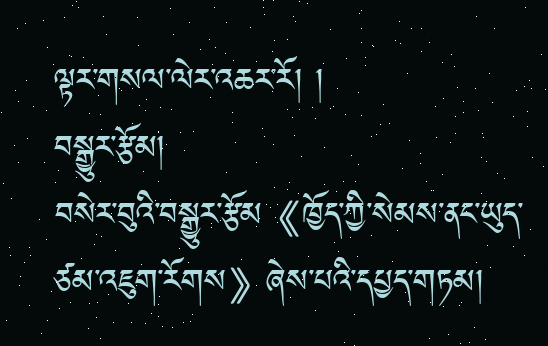ལྟར་གསལ་ལེར་འཆར་རོ། །
བསྒྱུར་རྩོམ།
བསེར་བུའི་བསྒྱུར་རྩོམ《ཁྱོད་ཀྱི་སེམས་ནང་ཡུད་ཙམ་འཇུག་རོགས》ཞེས་པའི་དཔྱད་གཏམ།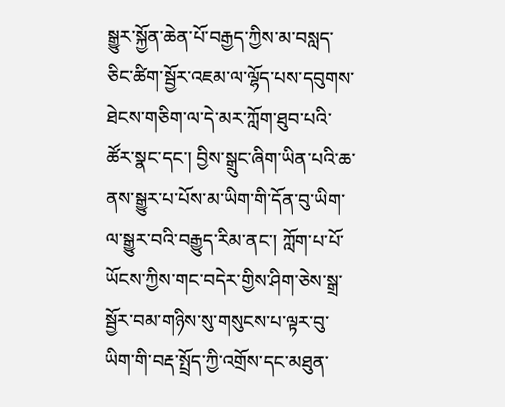སྒྱུར་སྐྱོན་ཆེན་པོ་བརྒྱད་ཀྱིས་མ་བསླད་ཅིང་ཚིག་སྦྱོར་འཇམ་ལ་ལྷོད་པས་དབུགས་ཐེངས་གཅིག་ལ་དེ་མར་ཀློག་ཐུབ་པའི་ཚོར་སྣང་དང་། བྱིས་སྒྲུང་ཞིག་ཡིན་པའི་ཆ་ནས་སྒྱུར་པ་པོས་མ་ཡིག་གི་དོན་བུ་ཡིག་ལ་སྒྱུར་བའི་བརྒྱུད་རིམ་ནང་། ཀློག་པ་པོ་ཡོངས་ཀྱིས་གང་བདེར་གྱིས་ཤིག་ཅེས་སྒྲ་སྦྱོར་བམ་གཉིས་སུ་གསུངས་པ་ལྟར་བུ་ཡིག་གི་བརྡ་སྤྲོད་ཀྱི་འགྲོས་དང་མཐུན་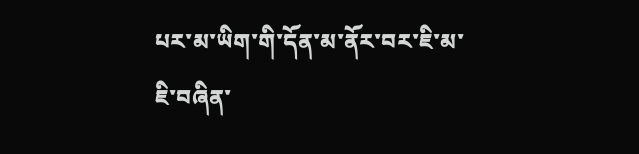པར་མ་ཡིག་གི་དོན་མ་ནོར་བར་ཇི་མ་ཇི་བཞིན་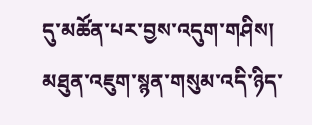དུ་མཚོན་པར་བྱས་འདུག་གཤིས། མཐུན་འཇུག་སྙན་གསུམ་འདི་ཉིད་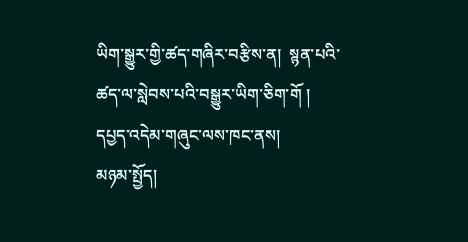ཡིག་སྒྱུར་གྱི་ཚད་གཞིར་བརྩིས་ན།  སྙན་པའི་ཚད་ལ་སླེབས་པའི་བསྒྱུར་ཡིག་ཅིག་གོ །
དཔྱད་འདེམ་གཞུང་ལས་ཁང་ནས།
མཉམ་སྤྱོད།